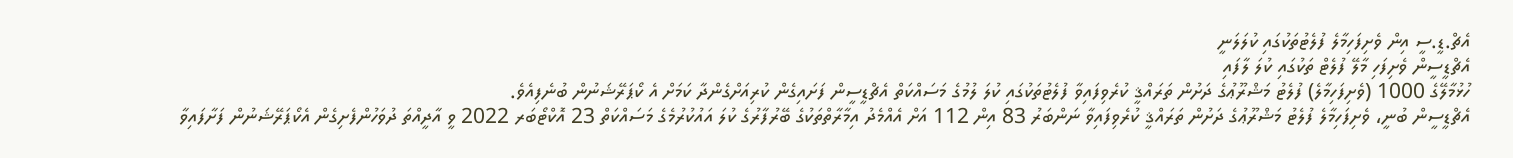އެޗް.ޑީ.ސީ އިން ވެށިފަހިމާލެ ފުލެޓުތަކުގައި ކުލަލަނީ
އެޗްޑީސީން ވެށިފަހި މާލޭ ފުލެޓް ތަކުގައި ކުލަ ލާފައި
ހުޅުމާލޭގެ 1000 (ވެށިފަހިމާލެ) ފުލެޓު މަޝްރޫޢުގެ ދަށުން ތަރައްޤީ ކުރެވިފައިވާ ފުލެޓުތަކުގައި ކުލަ ލުމުގެ މަސައްކަތް އެޗްޑީސީން ފަށައިގެން ކުރިއަށްގެންދާ ކަމަށް އެ ކޯޕަރޭޝަނުން ބުނެފިއެވެ.
އެޗްޑީސީން ބުނީ، ވެށިފަހިމާލެ ފުލެޓު މަޝްރޫޢުގެ ދަށުން ތަރައްޤީ ކުރެވިފައިވާ ނަންބަރު 83 އިން 112 އަށް އެއްމެދު އިމާރާތްތަކުގެ ބޭރުފާރުގެ ކުލަ އައުކުރުމެގެ މަސައްކަތް 23 އޮކްޓޯބަރ 2022 ވީ އާދީއްތަ ދުވަހުންފެށިގެން އެކޯޕަރޭޝަނުން ފަށާފައިވާ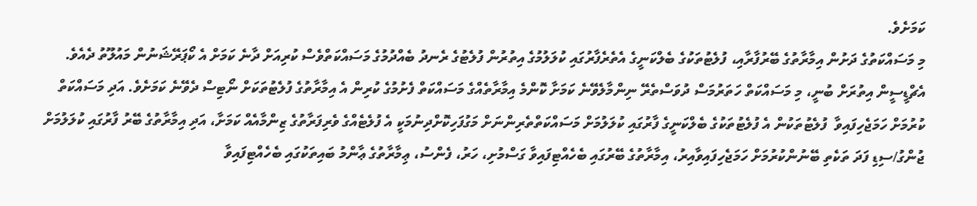ކަމަށެވެ.
މި މަސައްކަތުގެ ދަށުން އިމާރާތުގެ ބޭރުފާރާއި، ފުލެޓުތަކުގެ ބެލްކަނީގެ އެތެރެފާރުގައި ކުލަލުމުގެ އިތުރުން ފުލެޓުގެ ރެނދު ބެއްދުމުގެ މަސައްކަތްވެސް ކުރިއަށް ދާނެ ކަމަށް އެ ކޯޕަރޭޝަނުން މައުލޫތު ދެއެވެ.
އެޗްޑީސީން އިތުރަށް ބުނީ، މި މަސައްކަތް ހަތަރުމަސް ދުވަސްތެރޭ ނިންމާލެވޭނެ ކަމަށާ ކޮންމެ އިމާރާތެއްގެ މަސައްކަތް ފެށުމުގެ ކުރިން އެ އިމާރާތުގެ ފުލެޓުތަކަށް ނޯޓިސް ދެވޭނެ ކަމަށެވެ. އަދި މަސައްކަތް ކުރުމަށް ހަމަޖެހިފައިވާ  ފުލެޓުތަކުން އެ ފުލެޓުތަކުގެ ބެލްކަނީގެ ފާރުގައި ކުލަލުމަށް މަސައްކަތްތެރިންނަށް މަގުފަހިކޮށްދިނުމަކީ އެ ފުލެޓެއްގެ ވެރިފަރާތުގެ ޒިންމާއެއް ކަމަށާ، އަދި އިމާރާތުގެ ބޭރު ފާރުގައި ކުލަލުމަށް ޖުންގު/ސިޑި ފަދަ ތަކެތި ބޭނުންކުރުމަށް ހަމަޖެހިފައިވާއިރު، އިމާރާތުގެ ބޭރުގައި ބެހެއްޓިފައިވާ ގަސްމުށި، ހަރު، ފެންސު، ޢިމާރާތުގެ ޢާންމު ބައިތަކުގައި ބެހެއްޓިފައިވާ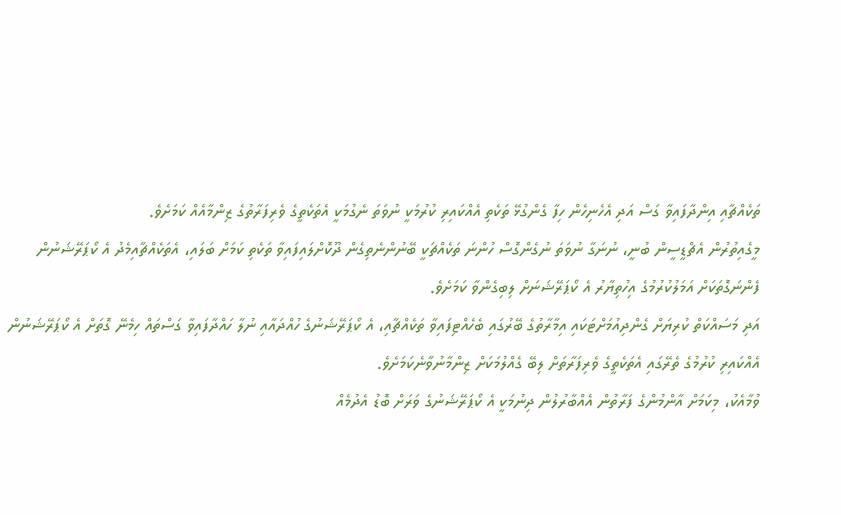ތަކެއްޗާއި އިންދާފައިވާ ގަސް އަދި އެހެނިހެން ހިފާ ގެންގުޅޭ ތަކެތި އެއްކައިރި ކުރުމަކީ ނުވަތަ ނެގުމަކީ އެތަކެތީގެ ވެރިފަރާތުގެ ޒިންމާއެއް ކަމަށެވެ.
މީގެއިތުރުން އެޗްޑީސީން ބުނީ، ނުނަގާ ނުވަތަ ނުގެންގޮސް ހުންނަ ތަކެއްޗަކީ ބޭނުންނެތިގެން ދޫކޮށްލައިފައިވާ ތަކެތި ކަމަށް ބަލައި، އެތަކެއްޗާއިމެދު އެ ކޯޕަރޭޝަނުން ފެންނަގޮތަކަށް އަމަލުކުރުމުގެ އިހުތިޔާރު އެ ކޯޕަރޭޝަނަށް ލިބިގެންވާ ކަމަށެވެ.
އަދި މަސައްކަތް ކުރިޔަށް ގެންދިއުމަށްޓަކައި އިމާރާތުގެ ބޭރުގައި ބެހެއްޓިފައިވާ ތަކެއްޗާއި، އެ ކޯޕަރޭޝަނުގެ ހުއްދައާއި ނުލާ ހައްދާފައިވާ ގަސްތައް ހިމެނޭ ގޮތަށް އެ ކޯޕަރޭޝަނުން އެއްކައިރި ކުރުމުގެ ތެރޭގައި އެތަކެތީގެ ވެރިފަރާތަށް ލިބޭ ގެއްލުމަކަށް ޒިންމާނުވާނެކަމަށެވެ.
ވުމާއެކު، މިކަމަށް އާންމުންގެ ފަރާތުން އެއްބާރުލުން ދިނުމަކީ އެ ކޯޕަރޭޝަނުގެ ވަރަށް ބޮޑު އެދުމެއް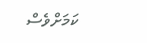ކަމަށްވެސް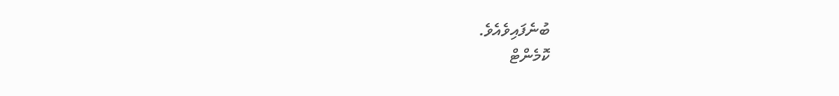ބުނެފައިވެއެވެ.
ކޮމެންޓް